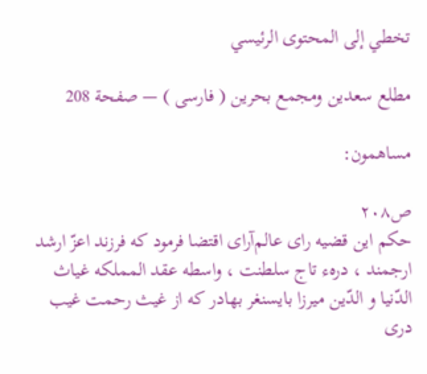تخطي إلى المحتوى الرئيسي

مطلع سعدين ومجمع بحرين ( فارسى ) — صفحة 208

مساهمون:

ص٢٠٨
حكم اين قضيه راى عالم‌آراى اقتضا فرمود كه فرزند اعزّ ارشد ارجمند ، درهء تاج سلطنت ، واسطه عقد المملكه غياث الدّنيا و الدّين ميرزا بايسنغر بهادر كه از غيث رحمت غيب درى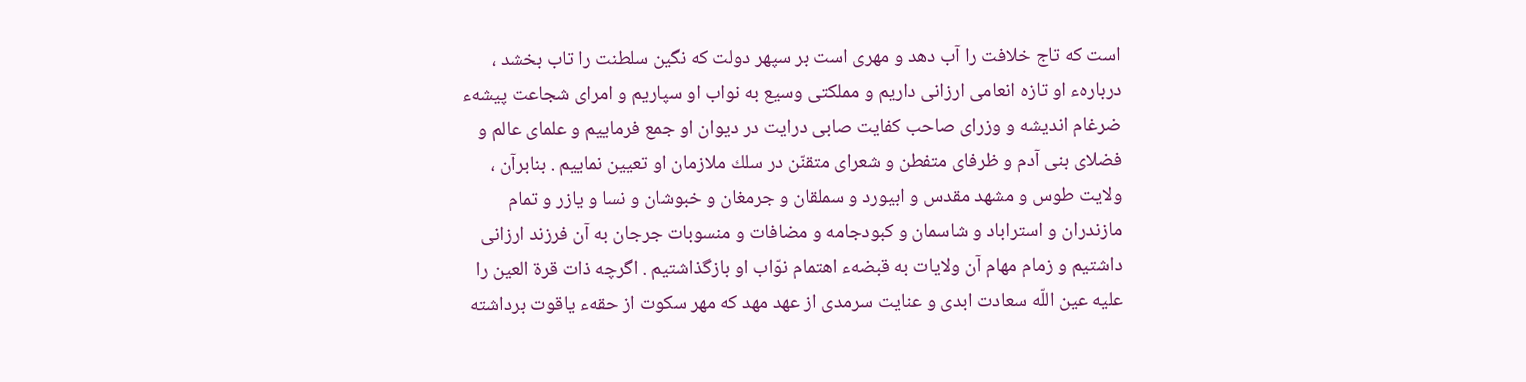است كه تاج خلافت را آب دهد و مهرى است بر سپهر دولت كه نگين سلطنت را تاب بخشد ، دربارهء او تازه انعامى ارزانى داريم و مملكتى وسيع به نواب او سپاريم و امراى شجاعت پيشهء ضرغام انديشه و وزراى صاحب كفايت صابى درايت در ديوان او جمع فرماييم و علماى عالم و فضلاى بنى آدم و ظرفاى متفطن و شعراى متقنّن در سلك ملازمان او تعيين نماييم . بنابرآن ، ولايت طوس و مشهد مقدس و ابيورد و سملقان و جرمغان و خبوشان و نسا و يازر و تمام مازندران و استراباد و شاسمان و كبودجامه و مضافات و منسوبات جرجان به آن فرزند ارزانى داشتيم و زمام مهام آن ولايات به قبضهء اهتمام نوّاب او بازگذاشتيم . اگرچه ذات قرة العين را عليه عين اللّه سعادت ابدى و عنايت سرمدى از عهد مهد كه مهر سكوت از حقهء ياقوت برداشته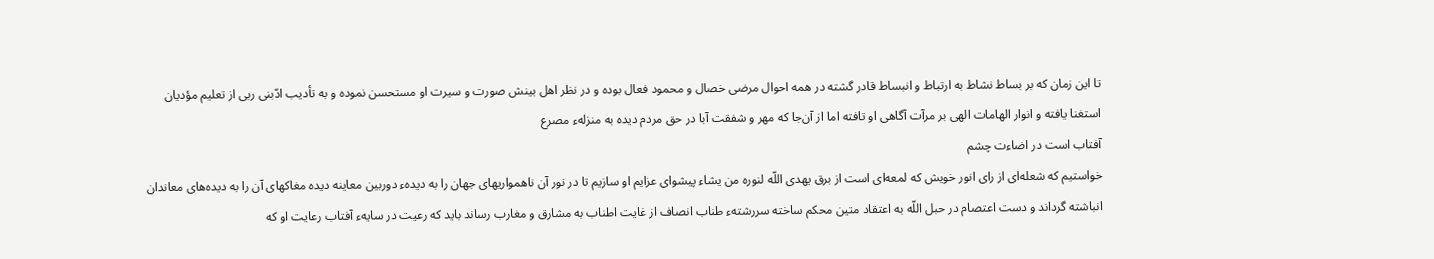تا اين زمان كه بر بساط نشاط به ارتباط و انبساط قادر گشته در همه احوال مرضى خصال و محمود فعال بوده و در نظر اهل بينش صورت و سيرت او مستحسن نموده و به تأديب ادّبنى ربى از تعليم مؤديان استغنا يافته و انوار الهامات الهى بر مرآت آگاهى او تافته اما از آن‌جا كه مهر و شفقت آبا در حق مردم ديده به منزلهء مصرع
آفتاب است در اضاءت چشم
خواستيم كه شعله‌اى از راى انور خويش كه لمعه‌اى است از برق يهدى اللّه لنوره من يشاء پيشواى عزايم او سازيم تا در نور آن ناهمواريهاى جهان را به ديدهء دوربين معاينه ديده مغاكهاى آن را به ديده‌هاى معاندان انباشته گرداند و دست اعتصام در حبل اللّه به اعتقاد متين محكم ساخته سررشتهء طناب انصاف از غايت اطناب به مشارق و مغارب رساند بايد كه رعيت در سايهء آفتاب رعايت او كه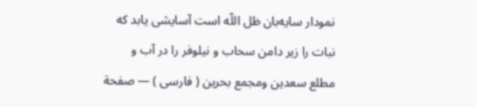نمودار سايه‌بان ظل اللّه است آسايشى يابد كه نبات را زير دامن سحاب و نيلوفر را در آب و
مطلع سعدين ومجمع بحرين ( فارسى ) — صفحة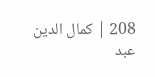208 | كمال الدين عبد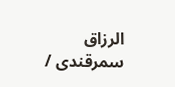الرزاق سمرقندى /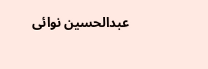عبدالحسين نوائى